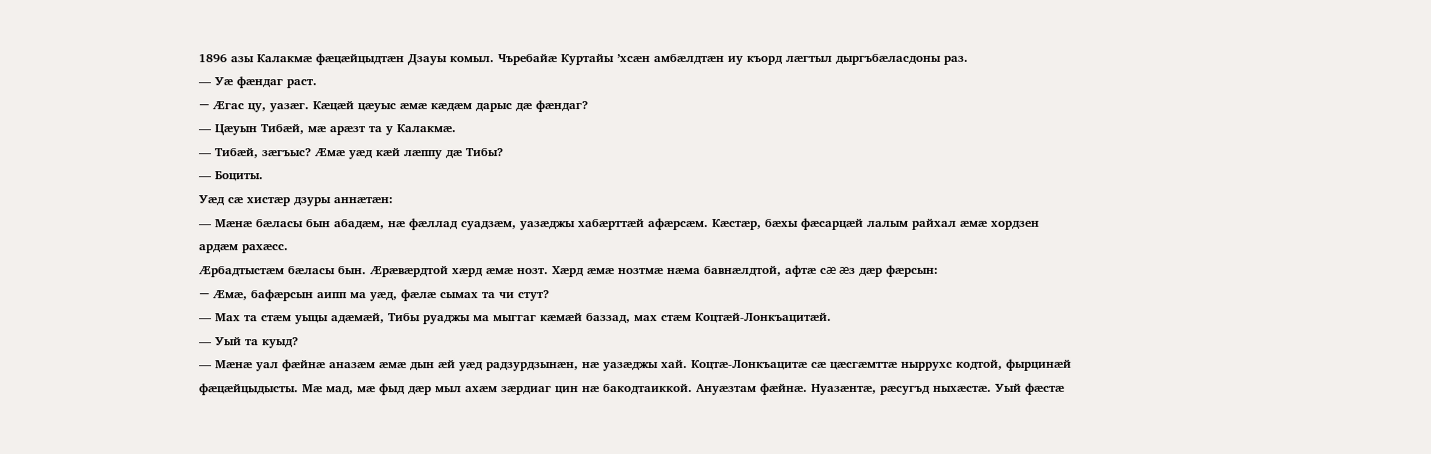1896 азы Калакмæ фæцæйцыдтæн Дзауы комыл. Чъребайæ Куртайы ’хсæн амбæлдтæн иу къорд лæгтыл дыргъбæласдоны раз.
— Уæ фæндаг раст.
— Æгас цу, уазæг. Кæцæй цæуыс æмæ кæдæм дарыс дæ фæндаг?
— Цæуын Тибæй, мæ арæзт та у Калакмæ.
— Тибæй, зæгъыс? Æмæ уæд кæй лæппу дæ Тибы?
— Боциты.
Уæд сæ хистæр дзуры аннæтæн:
— Мæнæ бæласы бын абадæм, нæ фæллад суадзæм, уазæджы хабæрттæй афæрсæм. Кæстæр, бæхы фæсарцæй лалым райхал æмæ хордзен ардæм рахæсс.
Æрбадтыстæм бæласы бын. Æрæвæрдтой хæрд æмæ нозт. Хæрд æмæ нозтмæ нæма бавнæлдтой, афтæ сæ æз дæр фæрсын:
— Æмæ, бафæрсын аипп ма уæд, фæлæ сымах та чи стут?
— Мах та стæм уыцы адæмæй, Тибы руаджы ма мыггаг кæмæй баззад, мах стæм Коцтæй-Лонкъацитæй.
— Уый та куыд?
— Мæнæ уал фæйнæ аназæм æмæ дын æй уæд радзурдзынæн, нæ уазæджы хай. Коцтæ-Лонкъацитæ сæ цæсгæмттæ ныррухс кодтой, фырцинæй фæцæйцыдысты. Мæ мад, мæ фыд дæр мыл ахæм зæрдиаг цин нæ бакодтаиккой. Ануæзтам фæйнæ. Нуазæнтæ, рæсугъд ныхæстæ. Уый фæстæ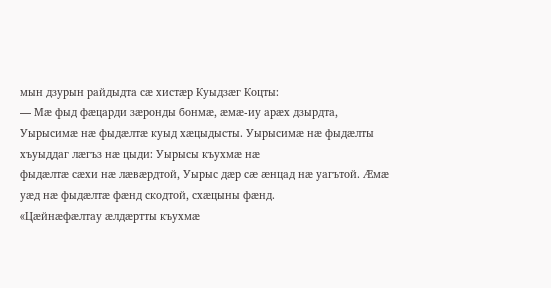мын дзурын райдыдта сæ хистæр Куыдзæг Коцты:
— Мæ фыд фæцарди зæронды бонмæ, æмæ-иу арæх дзырдта, Уырысимæ нæ фыдæлтæ куыд хæцыдысты. Уырысимæ нæ фыдæлты хъуыддаг лæгъз нæ цыди: Уырысы къухмæ нæ
фыдæлтæ сæхи нæ лæвæрдтой, Уырыс дæр сæ æнцад нæ уагътой. Æмæ уæд нæ фыдæлтæ фæнд скодтой, схæцыны фæнд.
«Цæйнæфæлтау æлдæртты къухмæ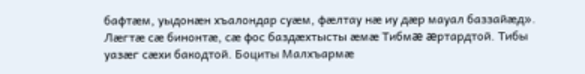бафтæм, уыдонæн хъалондар суæм, фæлтау нæ иу дæр мауал баззайæд». Лæгтæ сæ бинонтæ, сæ фос баздæхтысты æмæ Тибмæ æртардтой. Тибы уазæг сæхи бакодтой. Боциты Малхъармæ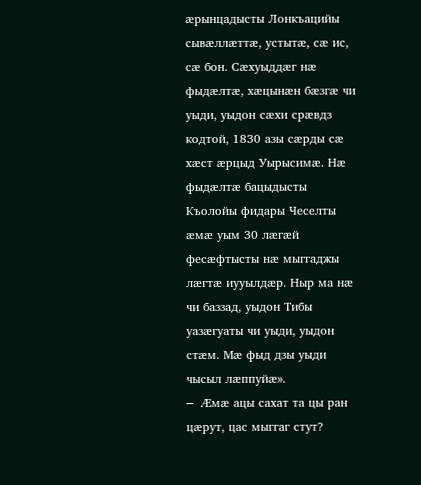æрынцадысты Лонкъацийы сывæллæттæ, устытæ, сæ ис, сæ бон. Сæхуыддæг нæ фыдæлтæ, хæцынæн бæзгæ чи уыди, уыдон сæхи срæвдз кодтой, 1830 азы сæрды сæ хæст æрцыд Уырысимæ. Нæ фыдæлтæ бацыдысты Къолойы фидары Чеселты æмæ уым 30 лæгæй фесæфтысты нæ мыггаджы лæгтæ иууылдæр. Ныр ма нæ чи баззад, уыдон Тибы уазæгуаты чи уыди, уыдон стæм. Мæ фыд дзы уыди чысыл лæппуйæ».
— Æмæ ацы сахат та цы ран цæрут, цас мыггаг стут?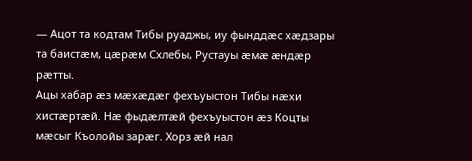— Ацот та кодтам Тибы руаджы, иу фынддæс хæдзары та баистæм, цæрæм Схлебы, Рустауы æмæ æндæр рæтты.
Ацы хабар æз мæхæдæг фехъуыстон Тибы нæхи хистæртæй. Нæ фыдæлтæй фехъуыстон æз Коцты мæсыг Къолойы зарæг. Хорз æй нал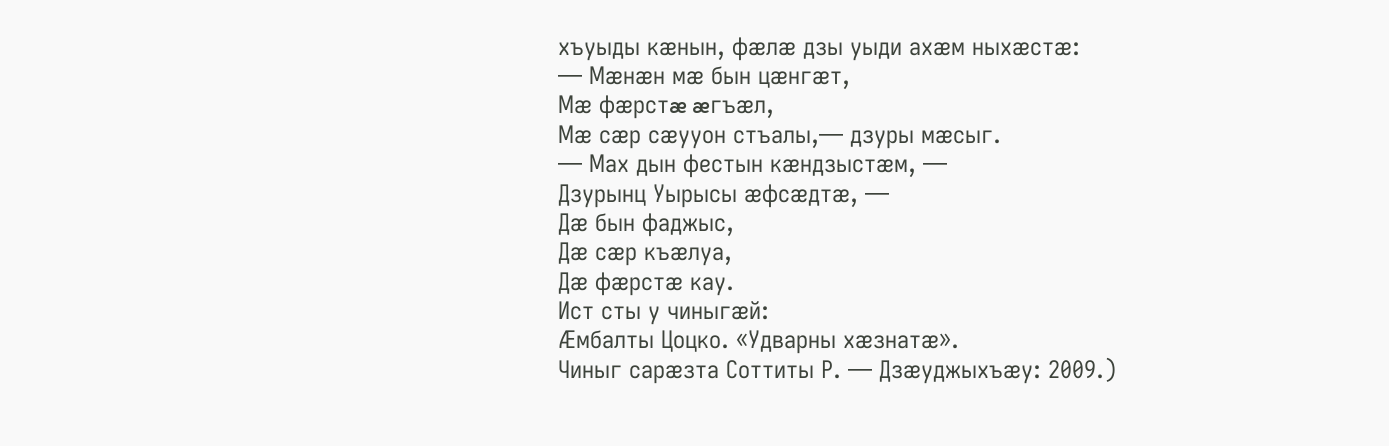хъуыды кæнын, фæлæ дзы уыди ахæм ныхæстæ:
— Мæнæн мæ бын цæнгæт,
Мæ фæрстæ æгъæл,
Мæ сæр сæууон стъалы,— дзуры мæсыг.
— Мах дын фестын кæндзыстæм, —
Дзурынц Уырысы æфсæдтæ, —
Дæ бын фаджыс,
Дæ сæр къæлуа,
Дæ фæрстæ кау.
Ист сты у чиныгæй:
Æмбалты Цоцко. «Удварны хæзнатæ».
Чиныг сарæзта Соттиты Р. — Дзæуджыхъæу: 2009.)